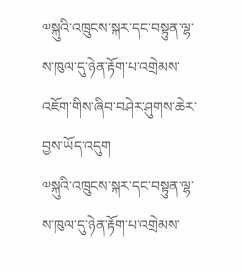༧སྐུའི་འཁྲུངས་སྐར་དང་བསྟུན་ལྷ་ས་ཁུལ་དུ་ཉེན་རྟོག་པ་འགྲེམས་འཇོག་གིས་ཞིབ་བཤེར་ཤུགས་ཆེར་བྱས་ཡོད་འདུག
༧སྐུའི་འཁྲུངས་སྐར་དང་བསྟུན་ལྷ་ས་ཁུལ་དུ་ཉེན་རྟོག་པ་འགྲེམས་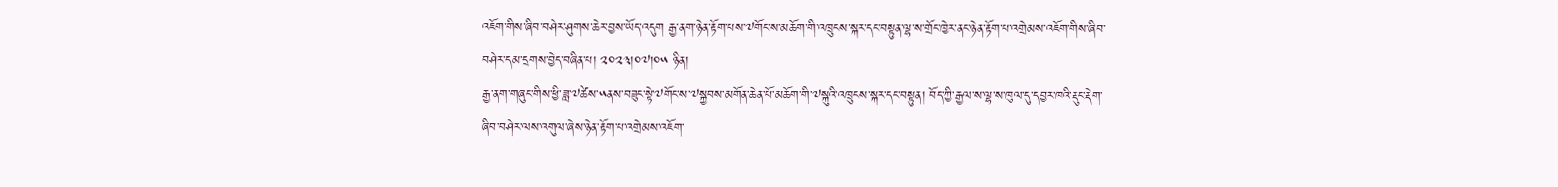འཇོག་གིས་ཞིབ་བཤེར་ཤུགས་ཆེར་བྱས་ཡོད་འདུག རྒྱ་ནག་ཉེན་རྟོག་པས་༧གོང་ས་མཆོག་གི་འཁྲུངས་སྐར་དང་བསྟུན་ལྷ་ས་གྲོང་ཁྱེར་ནང་ཉེན་རྟོག་པ་འགྲེམས་འཇོག་གིས་ཞིབ་བཤེར་དམ་དྲགས་བྱེད་བཞིན་པ། ༢༠༢༣།༠༧།༠༥ ཉིན།
རྒྱ་ནག་གཞུང་གིས་ཕྱི་ཟླ་༧ཚེས་༥ནས་བཟུང་སྟེ་༧གོང་ས་༧སྐྱབས་མགོན་ཆེན་པོ་མཆོག་གི་༧སྐུའི་འཁྲུངས་སྐར་དང་བསྟུན། བོད་ཀྱི་རྒྱལ་ས་ལྷ་ས་ཁུལ་དུ་དབྱར་ཁའི་རྡུང་རྡེག་ཞིབ་བཤེར་ལས་འགུལ་ཞེས་ཉེན་རྟོག་པ་འགྲེམས་འཇོག་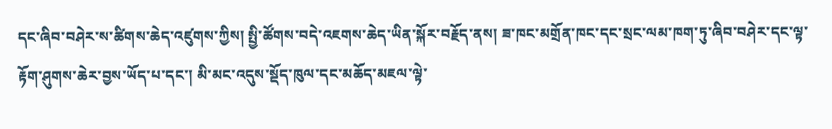དང་ཞིབ་བཤེར་ས་ཚིགས་ཆེད་འཛུགས་ཀྱིས། སྤྱི་ཚོགས་བདེ་འཇགས་ཆེད་ཡིན་སྐོར་བརྗོད་ནས། ཟ་ཁང་མགྲོན་ཁང་དང་སྲང་ལམ་ཁག་ཏུ་ཞིབ་བཤེར་དང་ལྟ་རྟོག་ཤུགས་ཆེར་བྱས་ཡོད་པ་དང་། མི་མང་འདུས་སྡོད་ཁུལ་དང་མཆོད་མཇལ་ལྟེ་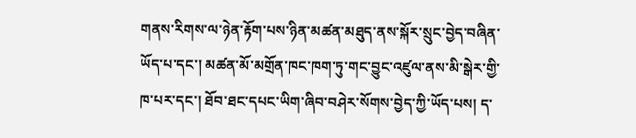གནས་རིགས་ལ་ཉེན་རྟོག་པས་ཉིན་མཚན་མཐུད་ནས་སྐོར་སྲུང་བྱེད་བཞིན་ཡོད་པ་དང་། མཚན་མོ་མགྲོན་ཁང་ཁག་ཏུ་གང་བྱུང་འཛུལ་ནས་མི་སྒེར་གྱི་ཁ་པར་དང་། ཐོབ་ཐང་དཔང་ཡིག་ཞིབ་བཤེར་སོགས་བྱེད་ཀྱི་ཡོད་པས། ད་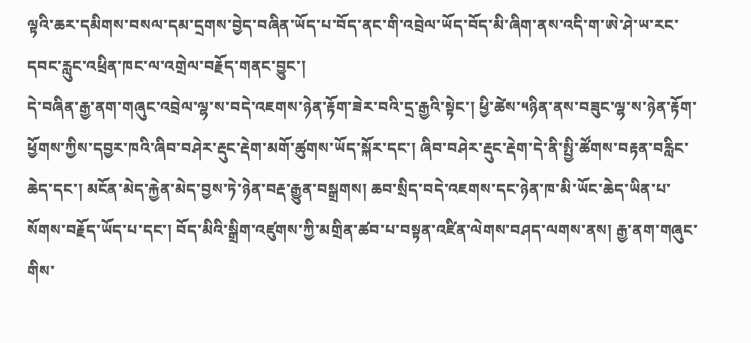ལྟའི་ཆར་དམིགས་བསལ་དམ་དྲགས་བྱེད་བཞིན་ཡོད་པ་བོད་ནང་གི་འབྲེལ་ཡོད་བོད་མི་ཞིག་ནས་འདི་ག་ཨེ་ཤེ་ཡ་རང་དབང་རླུང་འཕྲིན་ཁང་ལ་འགྲེལ་བརྗོད་གནང་བྱུང་།
དེ་བཞིན་རྒྱ་ནག་གཞུང་འབྲེལ་ལྷ་ས་བདེ་འཇགས་ཉེན་རྟོག་ཟེར་བའི་དྲ་རྒྱའི་སྟེང་། ཕྱི་ཚེས་༥ཉིན་ནས་བཟུང་ལྷ་ས་ཉེན་རྟོག་ཕྱོགས་ཀྱིས་དབྱར་ཁའི་ཞིབ་བཤེར་རྡུང་རྡེག་མགོ་ཚུགས་ཡོད་སྐོར་དང་། ཞིབ་བཤེར་རྡུང་རྡེག་དེ་ནི་སྤྱི་ཚོགས་བརྟན་བརླིང་ཆེད་དང་། མངོན་མེད་རྐྱེན་མེད་བྱས་ཏེ་ཉེན་བརྡ་རྒྱུན་བསྒྲགས། ཆབ་སྲིད་བདེ་འཇགས་དང་ཉེན་ཁ་མི་ཡོང་ཆེད་ཡིན་པ་སོགས་བརྗོད་ཡོད་པ་དང་། བོད་མིའི་སྒྲིག་འཛུགས་ཀྱི་མགྲིན་ཚབ་པ་བསྟན་འཛིན་ལེགས་བཤད་ལགས་ནས། རྒྱ་ནག་གཞུང་གིས་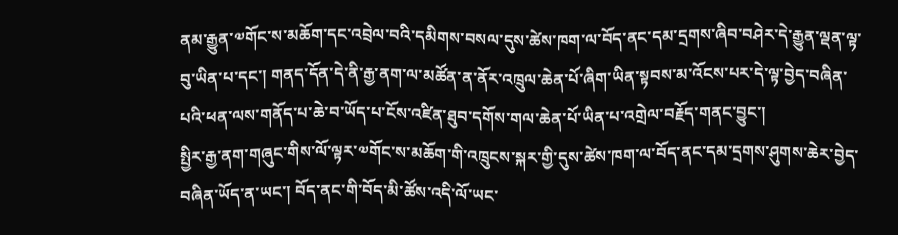ནམ་རྒྱུན་༧གོང་ས་མཆོག་དང་འབྲེལ་བའི་དམིགས་བསལ་དུས་ཚེས་ཁག་ལ་བོད་ནང་དམ་དྲགས་ཞིབ་བཤེར་དེ་རྒྱུན་ལྡན་ལྟ་བུ་ཡིན་པ་དང་། གནད་དོན་དེ་ནི་རྒྱ་ནག་ལ་མཚོན་ན་ནོར་འཁྲུལ་ཆེན་པོ་ཞིག་ཡིན་སྟབས་མ་འོངས་པར་དེ་ལྟ་བྱེད་བཞིན་པའི་ཕན་ལས་གནོད་པ་ཆེ་བ་ཡོད་པ་ངོས་འཛིན་ཐུབ་དགོས་གལ་ཆེན་པོ་ཡིན་པ་འགྲེལ་བརྗོད་གནང་བྱུང་།
སྤྱིར་རྒྱ་ནག་གཞུང་གིས་ལོ་ལྟར་༧གོང་ས་མཆོག་གི་འཁྲུངས་སྐར་གྱི་དུས་ཚེས་ཁག་ལ་བོད་ནང་དམ་དྲགས་ཤུགས་ཆེར་བྱེད་བཞིན་ཡོད་ན་ཡང་། བོད་ནང་གི་བོད་མི་ཚོས་འདི་ལོ་ཡང་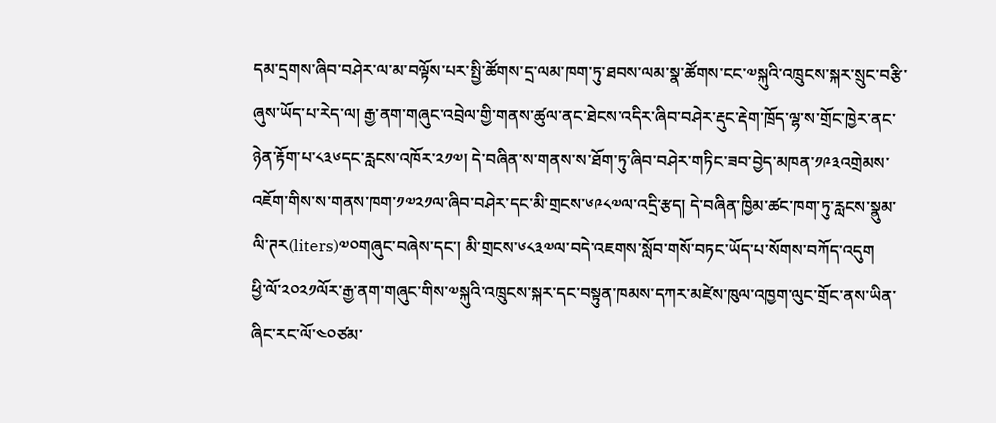དམ་དྲགས་ཞིབ་བཤེར་ལ་མ་བལྟོས་པར་སྤྱི་ཚོགས་དྲ་ལམ་ཁག་ཏུ་ཐབས་ལམ་སྣ་ཚོགས་ངང་༧སྐུའི་འཁྲུངས་སྐར་སྲུང་བརྩི་ཞུས་ཡོད་པ་རེད་ལ། རྒྱ་ནག་གཞུང་འབྲེལ་གྱི་གནས་ཚུལ་ནང་ཐེངས་འདིར་ཞིབ་བཤེར་རྡུང་རྡེག་ཁྲོད་ལྷ་ས་གྲོང་ཁྱེར་ནང་ཉེན་རྟོག་པ་༨༣༦དང་རླངས་འཁོར་༢༡༧། དེ་བཞིན་ས་གནས་ས་ཐོག་ཏུ་ཞིབ་བཤེར་གཏིང་ཟབ་བྱེད་མཁན་༡༩༣འགྲེམས་འཇོག་གིས་ས་གནས་ཁག་༡༧༢༡ལ་ཞིབ་བཤེར་དང་མི་གྲངས་༦༩༨༧ལ་འདྲི་རྩད། དེ་བཞིན་ཁྱིམ་ཚང་ཁག་ཏུ་རླངས་སྣུམ་ལི་ཊར(liters)༧༠གཞུང་བཞེས་དང་། མི་གྲངས་༦༨༣༧ལ་བདེ་འཇགས་སློབ་གསོ་བཏང་ཡོད་པ་སོགས་བཀོད་འདུག
ཕྱི་ལོ་༢༠༢༡ལོར་རྒྱ་ནག་གཞུང་གིས་༧སྐུའི་འཁྲུངས་སྐར་དང་བསྟུན་ཁམས་དཀར་མཛེས་ཁུལ་འཁྱག་ལུང་གྲོང་ནས་ཡིན་ཞིང་རང་ལོ་༤༠ཙམ་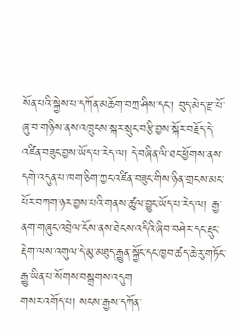སོན་པའི་སྐྱེས་པ་དཀོན་མཆོག་བཀྲ་ཤིས་དང་། བུད་མེད་རྫ་པོ་ཞུ་བ་གཉིས་ནས་འཁྲུངས་སྐར་སྲུང་བརྩི་བྱས་སྐོར་བརྗོད་དེ་འཛིན་བཟུང་བྱས་ཡོད་པ་རེད་ལ། དེ་བཞིན་ལི་ཐང་ཕྱོགས་ནས་དགེ་འདུན་པ་ཁག་ཅིག་ཀྱང་འཛིན་བཟུང་གིས་ཉིན་གྲངས་མང་པོར་བཀག་ཉར་བྱས་པའི་གནས་ཚུལ་བྱུང་ཡོད་པ་རེད་ལ། རྒྱ་ནག་གཞུང་འབྲེལ་ངོས་ནས་ཐེངས་འདིའི་ཞིབ་བཤེར་དང་རྡུང་རྡེག་ལས་འགུལ་དེ་མུ་མཐུད་རྒྱུན་སྐྱོང་དང་ཁྱབ་ཚད་ཆེ་རུ་གཏོང་རྒྱུ་ཡིན་པ་སོགས་བསྒྲགས་འདུག
གསར་འགོད་པ། སངས་རྒྱས་དཀོན་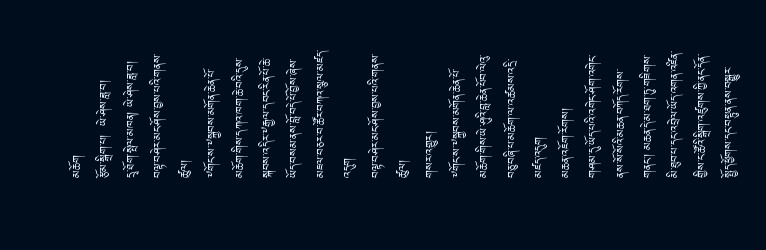མཆོག
རྩོམ་སྒྲིག་པ།  ཡེ་ཤེས་ཟླ་བ།
དྲྭ་ཐོག་སྤེལ་མཁན། ཡེ་ཤེས་ཟླ་བ།
བལྟ་བཤེར་མང་ཤོས་བྱས་པའི་གནས་ཚུལ།
༸གོང་ས་༸སྐྱབས་མགོན་ཆེན་པོ་མཆོག་གིས་དཀའ་ཁག་ཆེ་བའི་དུས་སྐབས་འདིར་༸རྒྱལ་དབང་རིན་པོ་ཆེ་ཡོད་བསམ་ནས་བློ་བདེ་པོ་བྱོས་ཞེས་མཇལ་བཅར་བ་ཚོར་བཀའ་སྩལ་མཛད་འདུག
བལྟ་བཤེར་མང་ཤོས་བྱས་པའི་གནས་ཚུལ།
གསར་འགྱུར།
༸གོང་ས་༸སྐྱབས་མགོན་ཆེན་པོ་མཆོག་གིས་ཡེ་ཤུའི་བླ་ཆེན་པོབ་ལེའུ་བཅུ་བཞི་པ་མཆོག་ལ་འཚམས་འདྲི་མཛད་འདུག
མཆན་འཇོག་རོགས།
གཤམ་དུ་ཡོད་པའི་འགེང་ཤོག་འགེང་ནས་སོ་སོའི་མཆན་བཀོད་རོགས་གནང་། མཆན་དེ་མ་ཐག་ཏུ་གཟིགས་མི་ཐུབ་པ་དང་འབྲེལ་ཡོད་འགན་འཛིན་གྱིས་ང་ཚོའི་སྒྲིག་འཛུགས་ཀྱི་ནང་དོན་སྤྱོད་ཕྱོགས་དང་བསྟུན་ནས་བསྒྱུར་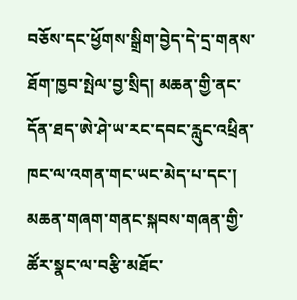བཅོས་དང་ཕྱོགས་སྒྲིག་བྱེད་དེ་དྲ་གནས་ཐོག་ཁྱབ་སྤེལ་བྱ་སྲིད། མཆན་གྱི་ནང་དོན་ཐད་ཨེ་ཤེ་ཡ་རང་དབང་རླུང་འཕྲིན་ཁང་ལ་འགན་གང་ཡང་མེད་པ་དང་། མཆན་གཞག་གནང་སྐབས་གཞན་གྱི་ཚོར་སྣང་ལ་བརྩི་མཐོང་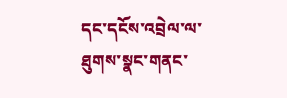དང་དངོས་འབྲེལ་ལ་ཐུགས་སྣང་གནང་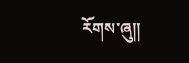རོགས་ཞུ༎